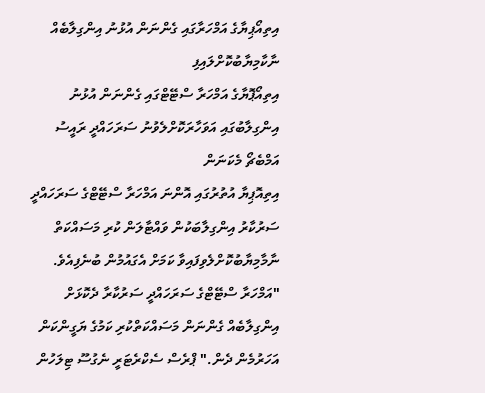އިތިއޯޕިޔާގެ އަމްހަރާގައި ގެންނަން އުޅުނު އިންގިލާބެއް ނާކާމިޔާބުކޮށްލައިފި
އިތިއޯޕޮޔާގެ އަމްހަރާ ސްޓޭޓްގައި ގެންނަން އުޅުނު އިންގިލާބުގައި އަވަހާރަކޮށްލެވުނު ސަރަހައްދީ ރައީސު އަމްބެޗޯ މެކަނަން
އިތިއޮޕިޔާ އުތުރުގައި އޮންނަ އަމްހަރާ ސްޓޭޓްގެ ސަރަހައްދީ ސަރުކާރު އިންގިލާބަކުން ވައްޓާލަން ކުރި މަސައްކަތް ނާމާމިޔާބުކޮށްލެވިފައިވާ ކަމަށް އެގައުމުން ބުނެފިއެވެ.
"އަމްހަރާ ސްޓޭޓްގެ ސަރަހައްދީ ސަރުކާރާ ދެކޮޅަށް އިންގިލާބެއް ގެންނަން މަސައްކަތްކުރި ކަމުގެ ޔަގީންކަން އަހަރުމެން ދެން." ޕްރެސް ސެކްރެޓަރީ ނެގުސޫ ޓިލަހުން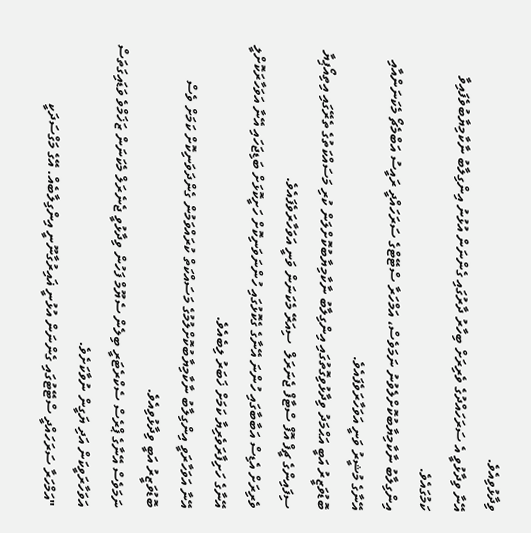ވިދާޅުވިއެވެ.
އޭނާ ވިދާޅުވީ އެ ސަރަހައްދުގެ ވެރިރަށް ބިހާރު ދާރުގައި ގެންނަން އުޅުނު އިންގިލާބު ނާކާމިޔާބުވެފައިވާ ކަމުގައެވެ.
އިންގިލާބު ނާކާމިޔާބުކޮށްލެވުނު ނަމަވެސް، އަމްހަރާ ސްޓޭޓްގެ ސަރަހައްދީ ރައީސު އަބްމެޗޯ މެކަނަންއާއި އޭނާގެ މުޝީރު ވަނީ އަވަހާރަވެފައެވެ.
ބޮޑުވަޒީރު އަބީ އަޙްމަދު ވިދާޅުވިގޮތުގައި އިންގިލާބު ނާކާމިޔާބުކޮށްލަން ކުރި މަސައްކަތުގެ ތެރޭގައި އިތިއޯޕިޔާ ސިފައިންގެ ޗީފް އޮފް ސްޓާފް ޖެނަރަލް  ސިއަރޭ މެކަނަން ވަނީ އަވަހާރަވެފައެވެ.
ވެރިރަށް އެޑިސް އަބާބާގައި ހުންނަ އޭނާގެ ގެކޮޅުގައި ހުންނަވަނިކޮށް ހަށީކޮޅަށް ބަޑިޖަހައި އޭނާ އަވަހާރަކޮށްލީ އޭނާގެ ހަށިފާރަވެރިޔާ ކަމަށް ޚަބަރު ލިބެއެވެ.
އޭނާ އަވަހާރަވީ އިންގިލާބު ނާކާމިޔާބުކޮށްލުމުގެ މަސައްކަތް ކުރައްވަމުން ގެންދަވަނިކޮށް ކަމަށް ވެސް ބޮޑުވަޒީރު އަބީ ވިދާޅުވިއެވެ.
ނަމަވެސް އޭނާގެ ޕްރެސް ސެކްރެޓަރީ ބިލެން ސެޔޫމް ފަހުން ވިދާޅުވީ ޖެނެރަލް މެކަނަން ޒަޚަމްވެ ވަޑައިގަތަސް އަވަހާރަވީކަން އަދި ޔަގީން ނުވާކަށެވެ.
"އަމްހަރާ ސަރަހައްދީ ސްޓޭޓުގައި ގެންނަން އުޅުނީ ޣައިރުގާނޫނީ އިންގިލާބެއް. އޭގެ މަގްސަދަކީ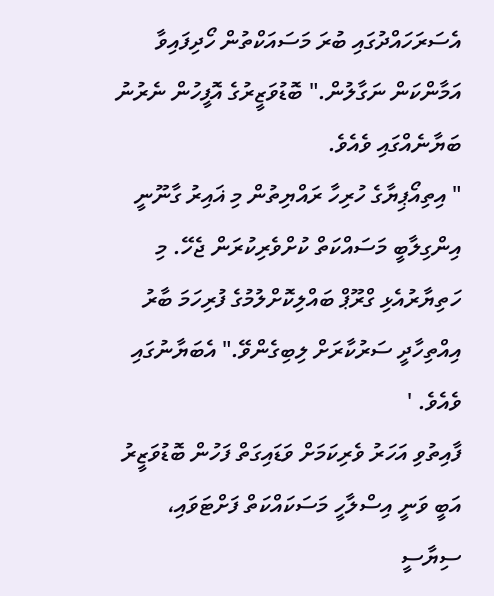އެސަރަހައްދުގައި ބުރަ މަސައަކްތުން ހޯދިފައިވާ އަމާންކަން ނަގާލުން." ބޮޑުވަޒީރުގެ އޮފީހުން ނެރުނު ބަޔާނެއްގައި ވެއެވެ.
" އިތިއޯޕިޔާގެ ހުރިހާ ރައްޔިތުން މި ޣައިރު ގާނޫނީ އިންގިލާބީ މަސައްކަތް ކުށްވެރިކުރަން ޖެހޭ. މި ހަތިޔާރުއެޅި ގްރޫޕް ބައްލިކޮށްލުމުގެ ފުރިހަމަ ބާރު އިއްތިހާދީ ސަރުކާރަށް ލިބިގެންވޭ." އެބަޔާނުގައި ވެއެވެ. '
ފާއިތުވި އަހަރު ވެރިކަމަށް ވަޑައިގަތް ފަހުން ބޮޑުވަޒީރު އަބީ ވަނީ އިސްލާހީ މަސަކައްކަތް ފަށްޓަވައި، ސިޔާސީ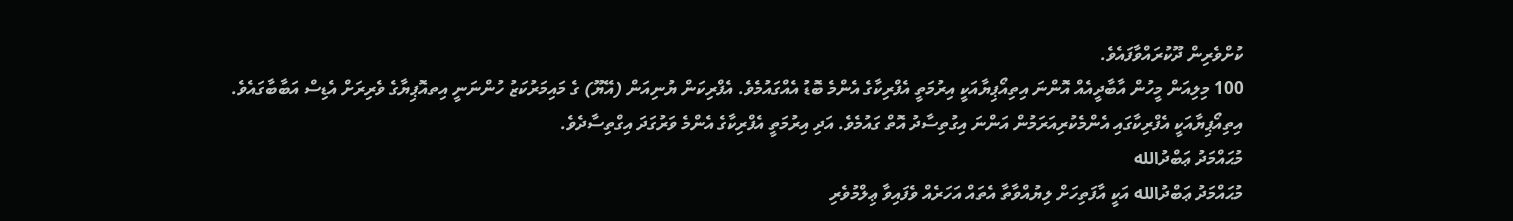ކުށްވެރިން ދޫކުރައްވާފައެވެ.
100 މިލިއަން މީހުން އާބާދީއެއް އޮންނަ އިތިއޯޕިޔާއަކީ އިރުމަތީ އެފްރިކާގެ އެންމެ ބޮޑު އެއްގައުމެވެ. އެފްރިކަން ޔުނިއަން (އޭޔޫ) ގެ މައިމަރުކަޒު ހުންނަނީ އިތއޮޕިޔާގެ ވެރިރަށް އެޑިސް އަބާބާގައެވެ.
އިތިއޯޕިޔާއަކީ އެފްރިކާގައި އެންމެކުރިއަރަމުން އަންނަ އިގުތިސާދު އޮތް ގައުމެވެ. އަދި އިރުމަތީ އެފްރިކާގެ އެންމެ ވަރުގަދަ އިގްތިސާދެވެ.
މުޙައްމަދު ޢަބްދުالله
މުޙައްމަދު ޢަބްދުالله އަކީ އާފަތިހަށް ލިޔުއްވާތާ އެތައް އަހަރެއް ވެފައިވާ ޢިލްމުވެރި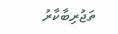ތަޖުރިބާކާރު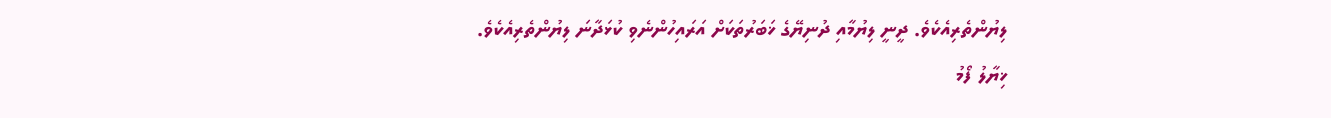ލިޔުންތެރިއެކެވެ. ދީނީ ލިޔުމާއި ދުނިޔޭގެ ޚަބަރުތަކަށް އަރައިހުންނެވި ކުޅަދާނަ ލިޔުންތެރިއެކެވެ.
ޚިޔާލު ފޯމު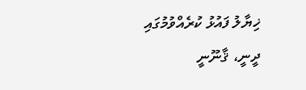ޚިޔާލު ފައުޅު ކުރެއްވުމުގައި ދީނީ، ޤާނޫނީ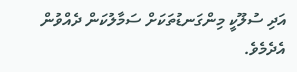އަދި ސުލޫކީ މިންގަނޑުތަކަށް ސަމާލުކަން ދެއްވުން އެދެމެވެ.